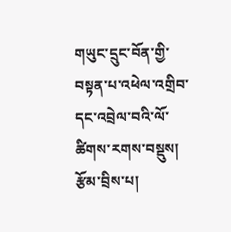གཡུང་དྲུང་བོན་གྱི་བསྟན་པ་འཕེལ་འགྲིབ་དང་འབྲེལ་བའི་ལོ་ཚིགས་རགས་བསྡུས།
རྩོམ་བྲིས་པ།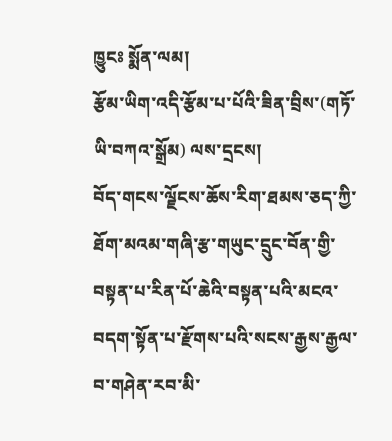ཁྱུངཿ སྨོན་ལམ།
རྩོམ་ཡིག་འདི་རྩོམ་པ་པོའི་ཟིན་བྲིས་(གཏོ་ཡི་བཀའ་སྒྲོམ) ལས་དྲངས།
བོད་གངས་ལྗོངས་ཆོས་རིག་ཐམས་ཅད་ཀྱི་ཐོག་མའམ་གཞི་རྩ་གཡུང་དྲུང་བོན་གྱི་བསྟན་པ་རིན་པོ་ཆེའི་བསྟན་པའི་མངའ་བདག་སྟོན་པ་རྫོགས་པའི་སངས་རྒྱས་རྒྱལ་བ་གཤེན་རབ་མི་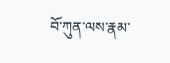བོ་ཀུན་ལས་རྣམ་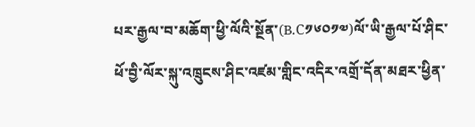པར་རྒྱལ་བ་མཆོག་ཕྱི་ལོའི་སྔོན་(B.C༡༦༠༡༧)ལོ་ཡི་རྒྱལ་པོ་ཤིང་ཕོ་བྱི་ལོར་སྐུ་འཁྲུངས་ཤིང་འཛམ་གླིང་འདིར་འགྲོ་དོན་མཐར་ཕྱིན་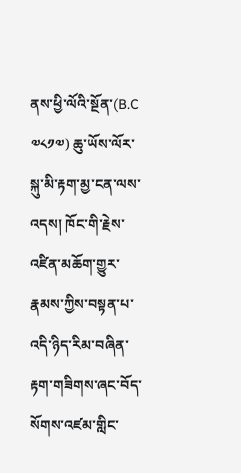ནས་ཕྱི་ལོའི་སྔོན་(B.C ༧༨༡༧) ཆུ་ཡོས་ལོར་སྐུ་མི་རྟག་མྱ་ངན་ལས་འདས། ཁོང་གི་རྗེས་འཛིན་མཆོག་གྱུར་རྣམས་ཀྱིས་བསྟན་པ་འདི་ཉིད་རིམ་བཞིན་རྟག་གཟིགས་ཞང་བོད་སོགས་འཛམ་གླིང་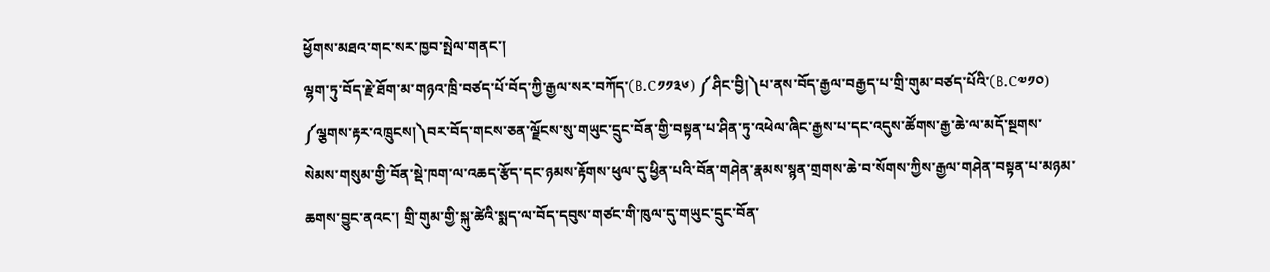ཕྱོགས་མཐའ་གང་སར་ཁྱབ་སྤེལ་གནང་།
ལྷག་ཏུ་བོད་རྗེ་ཐོག་མ་གཉའ་ཁྲི་བཙད་པོ་བོད་ཀྱི་རྒྱལ་སར་བཀོད་(B.C༡༡༣༦) ༼ཤིང་བྱི།༽པ་ནས་བོད་རྒྱལ་བརྒྱད་པ་གྲི་གུམ་བཙད་པོའི་(B.C༧༡༠) ༼ལྕགས་རྟར་འཁྲུངས།༽བར་བོད་གངས་ཅན་ལྗོངས་སུ་གཡུང་དྲུང་བོན་གྱི་བསྟན་པ་ཤིན་ཏུ་འཕེལ་ཞིང་རྒྱས་པ་དང་འདུས་ཚོགས་རྒྱ་ཆེ་ལ་མདོ་སྔགས་སེམས་གསུམ་གྱི་བོན་སྡེ་ཁག་ལ་འཆད་རྩོད་དང་ཉམས་རྟོགས་ཕུལ་དུ་ཕྱིན་པའི་བོན་གཤེན་རྣམས་སྙན་གྲགས་ཆེ་བ་སོགས་ཀྱིས་རྒྱལ་གཤེན་བསྟན་པ་མཉམ་ཆགས་བྱུང་ནའང་། གྲི་གུམ་གྱི་སྐུ་ཚེའི་སྨད་ལ་བོད་དབུས་གཙང་གི་ཁུལ་དུ་གཡུང་དྲུང་བོན་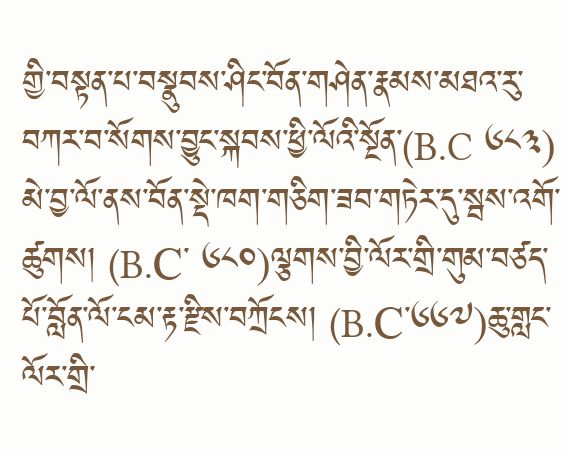གྱི་བསྟན་པ་བསྣུབས་ཤིང་བོན་གཤེན་རྣམས་མཐའ་རུ་བཀར་བ་སོགས་བྱུང་སྐབས་ཕྱི་ལོའི་སྔོན་(B.C ༦༨༣) མེ་བྱ་ལོ་ནས་བོན་སྡེ་ཁག་གཅིག་ཟབ་གཏེར་དུ་སྦས་འགོ་ཚུགས། (B.C་ ༦༨༠)ལྕགས་བྱི་ལོར་གྲི་གུམ་བཙད་པོ་བློན་ལོ་ངམ་རྟ་རྫིས་བཀྲོངས། (B.C་༦༦༧)ཆུ་གླང་ལོར་གྲི་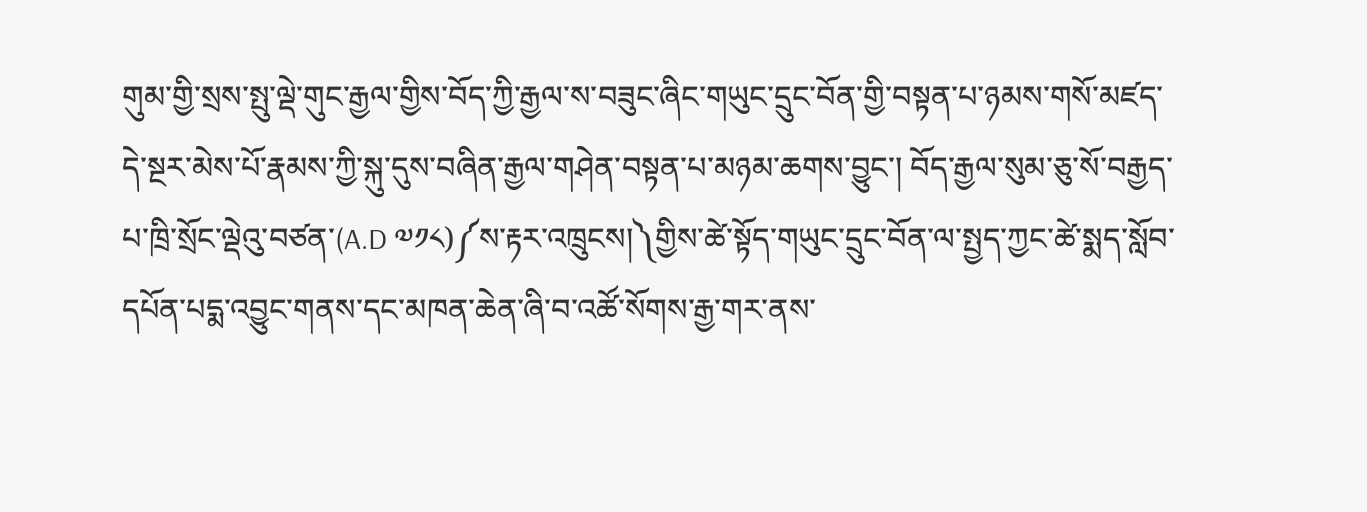གུམ་གྱི་སྲས་སྤུ་ལྡེ་གུང་རྒྱལ་གྱིས་བོད་ཀྱི་རྒྱལ་ས་བཟུང་ཞིང་གཡུང་དྲུང་བོན་གྱི་བསྟན་པ་ཉམས་གསོ་མཛད་དེ་སྔར་མེས་པོ་རྣམས་ཀྱི་སྐུ་དུས་བཞིན་རྒྱལ་གཤེན་བསྟན་པ་མཉམ་ཆགས་བྱུང་། བོད་རྒྱལ་སུམ་ཅུ་སོ་བརྒྱད་པ་ཁྲི་སྲོང་ལྡེའུ་བཙན་(A.D ༧༡༨)༼ས་རྟར་འཁྲུངས།༽གྱིས་ཚེ་སྟོད་གཡུང་དྲུང་བོན་ལ་སྤྱད་ཀྱང་ཚེ་སྨད་སློབ་དཔོན་པདྨ་འབྱུང་གནས་དང་མཁན་ཆེན་ཞི་བ་འཚོ་སོགས་རྒྱ་གར་ནས་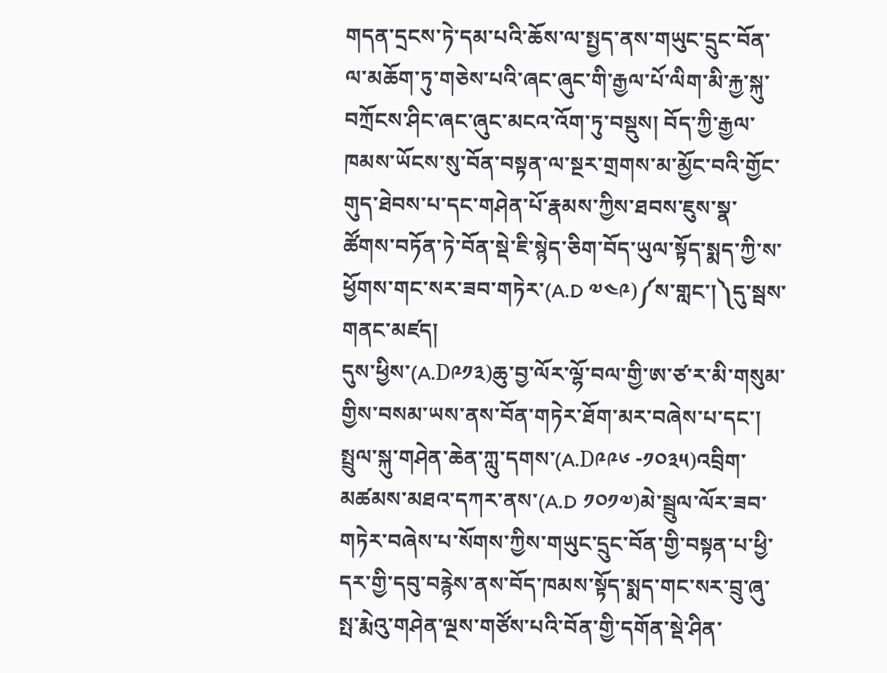གདན་དྲངས་ཏེ་དམ་པའི་ཆོས་ལ་སྤྱད་ནས་གཡུང་དྲུང་བོན་ལ་མཆོག་ཏུ་གཅེས་པའི་ཞང་ཞུང་གི་རྒྱལ་པོ་ལིག་མི་རྐྱ་སྐུ་བཀྲོངས་ཤིང་ཞང་ཞུང་མངའ་འོག་ཏུ་བསྡུས། བོད་ཀྱི་རྒྱལ་ཁམས་ཡོངས་སུ་བོན་བསྟན་ལ་སྔར་གྲགས་མ་མྱོང་བའི་གྱོང་གུད་ཐེབས་པ་དང་གཤེན་པོ་རྣམས་ཀྱིས་ཐབས་ཇུས་སྣ་ཚོགས་བཏོན་ཏེ་བོན་སྡེ་ཇི་སྙེད་ཅིག་བོད་ཡུལ་སྟོད་སྨད་ཀྱི་ས་ཕྱོགས་གང་སར་ཟབ་གཏེར་(A.D ༧༤༩)༼ས་གླང་།༽དུ་སྦས་གནང་མཛད།
དུས་ཕྱིས་(A.D༩༡༣)ཆུ་བྱ་ལོར་ལྷོ་བལ་གྱི་ཨ་ཙ་ར་མི་གསུམ་གྱིས་བསམ་ཡས་ནས་བོན་གཏེར་ཐོག་མར་བཞེས་པ་དང་། སྤྲུལ་སྐུ་གཤེན་ཆེན་ཀླུ་དགས་(A.D༩༩༦ -༡༠༣༥)འབྲིག་མཚམས་མཐའ་དཀར་ནས་(A.D ༡༠༡༧)མེ་སྦྲུལ་ལོར་ཟབ་གཏེར་བཞེས་པ་སོགས་ཀྱིས་གཡུང་དྲུང་བོན་གྱི་བསྟན་པ་ཕྱི་དར་གྱི་དབུ་བརྙེས་ནས་བོད་ཁམས་སྟོད་སྨད་གང་སར་བྲུ་ཞུ་སྤ་རྨེའུ་གཤེན་ལྔས་གཙོས་པའི་བོན་གྱི་དགོན་སྡེ་ཤིན་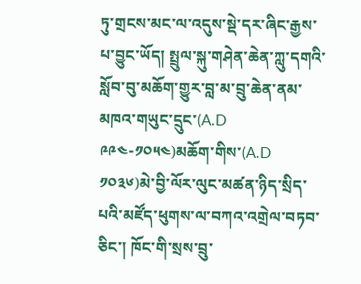ཏུ་གྲངས་མང་ལ་འདུས་སྡེ་དར་ཞིང་རྒྱས་པ་བྱུང་ཡོད། སྤྲུལ་སྐུ་གཤེན་ཆེན་ཀླུ་དགའི་སློབ་བུ་མཆོག་གྱུར་བླ་མ་བྲུ་ཆེན་ནམ་མཁའ་གཡུང་དྲུང་(A.D ༩༩༤-༡༠༥༤)མཆོག་གིས་(A.D ༡༠༣༦)མེ་བྱི་ལོར་ལུང་མཚན་ཉིད་སྲིད་པའི་མཛོད་ཕུགས་ལ་བཀའ་འགྲེལ་བཏབ་ཅིང་། ཁོང་གི་སྲས་བྲུ་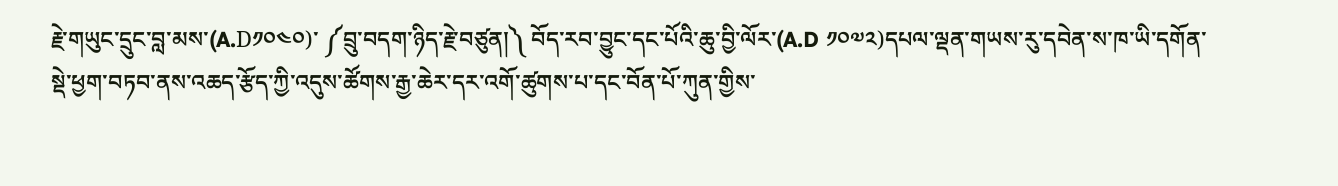རྗེ་གཡུང་དྲུང་བླ་མས་(A.D༡༠༤༠)་ ༼བྲུ་བདག་ཉིད་རྗེ་བཙུན།༽ བོད་རབ་བྱུང་དང་པོའི་ཆུ་བྱི་ལོར་(A.D ༡༠༧༢)དཔལ་ལྡན་གཡས་རུ་དབེན་ས་ཁ་ཡི་དགོན་སྡེ་ཕྱག་བཏབ་ནས་འཆད་རྩོད་ཀྱི་འདུས་ཚོགས་རྒྱ་ཆེར་དར་འགོ་ཚུགས་པ་དང་བོན་པོ་ཀུན་གྱིས་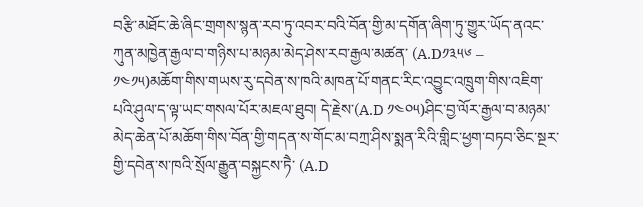བརྩི་མཐོང་ཆེ་ཞིང་གྲགས་སྙན་རབ་ཏུ་འབར་བའི་བོན་གྱི་མ་དགོན་ཞིག་ཏུ་གྱུར་ཡོད་ནའང་ཀུན་མཁྱེན་རྒྱལ་བ་གཉིས་པ་མཉམ་མེད་ཤེས་རབ་རྒྱལ་མཚན་ (A.D༡༣༥༦ – ༡༤༡༥)མཆོག་གིས་གཡས་རུ་དབེན་ས་ཁའི་མཁན་པོ་གནང་རིང་འབྱུང་འཁྲུག་གིས་འཇིག་པའི་ཤུལ་ད་ལྟ་ཡང་གསལ་པོར་མཇལ་ཐུབ། དེ་རྗེས་(A.D ༡༤༠༥)ཤིང་བྱ་ལོར་རྒྱལ་བ་མཉམ་མེད་ཆེན་པོ་མཆོག་གིས་བོན་གྱི་གདན་ས་གོང་མ་བཀྲ་ཤིས་སྨན་རིའི་གླིང་ཕྱག་བཏབ་ཅིང་སྔར་གྱི་དབེན་ས་ཁའི་སྲོལ་རྒྱུན་བསྐྱངས་ཏཻ་ (A.D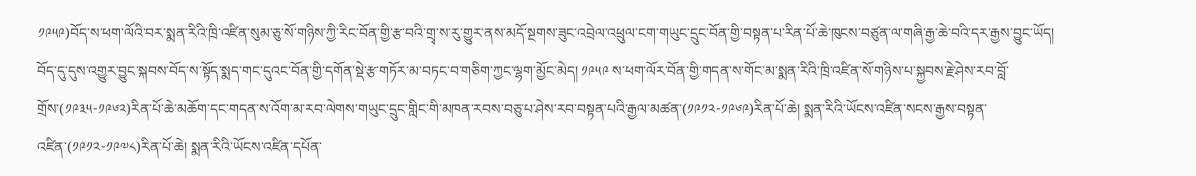༡༩༥༩)བོད་ས་ཕག་ལོའི་བར་སྨན་རིའི་ཁྲི་འཛིན་སུམ་ཅུ་སོ་གཉིས་ཀྱི་རིང་བོན་གྱི་རྩ་བའི་གྲྭ་ས་རུ་གྱུར་ནས་མདོ་སྔགས་ཟུང་འབྲེལ་འཕྲུལ་ངག་གཡུང་དྲུང་བོན་གྱི་བསྟན་པ་རིན་པོ་ཆེ་ཁུངས་བཙུན་ལ་གཞི་རྒྱ་ཆེ་བའི་དར་རྒྱས་བྱུང་ཡོད།
བོད་དུ་དུས་འགྱུར་བྱུང་སྐབས་བོད་ས་སྟོད་སྨད་གང་དུའང་བོན་གྱི་དགོན་སྡེ་རྩ་གཏོར་མ་བཏང་བ་གཅིག་ཀྱང་ལྷག་མྱོང་མེད། ༡༩༥༩ ས་ཕག་ལོར་བོན་གྱི་གདན་ས་གོང་མ་སྨན་རིའི་ཁྲི་འཛིན་སོ་གཉིས་པ་སྐྱབས་རྗེ་ཤེས་རབ་བློ་གྲོས་(༡༩༣༥-༡༩༦༢)རིན་པོ་ཆེ་མཆོག་དང་གདན་ས་འོག་མ་རབ་ལེགས་གཡུང་དྲུང་གླིང་གི་མཁན་རབས་བཅུ་པ་ཤེས་རབ་བསྟན་པའི་རྒྱལ་མཚན་(༡༩༡༢-༡༩༦༩)རིན་པོ་ཆེ། སྨན་རིའི་ཡོངས་འཛིན་སངས་རྒྱས་བསྟན་འཛིན་(༡༩༡༢-༡༩༧༨)རིན་པོ་ཆེ། སྨན་རིའི་ཡོངས་འཛིན་དཔོན་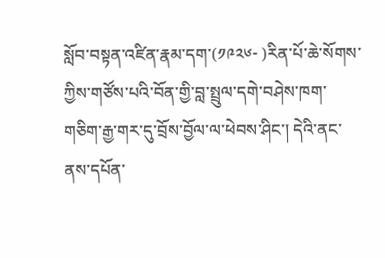སློབ་བསྟན་འཛིན་རྣམ་དག་(༡༩༢༦- )རིན་པོ་ཆེ་སོགས་ཀྱིས་གཙོས་པའི་བོན་གྱི་བླ་སྤྲུལ་དགེ་བཤེས་ཁག་གཅིག་རྒྱ་གར་དུ་བྲོས་བྱོལ་ལ་ཕེབས་ཤིང་། དེའི་ནང་ནས་དཔོན་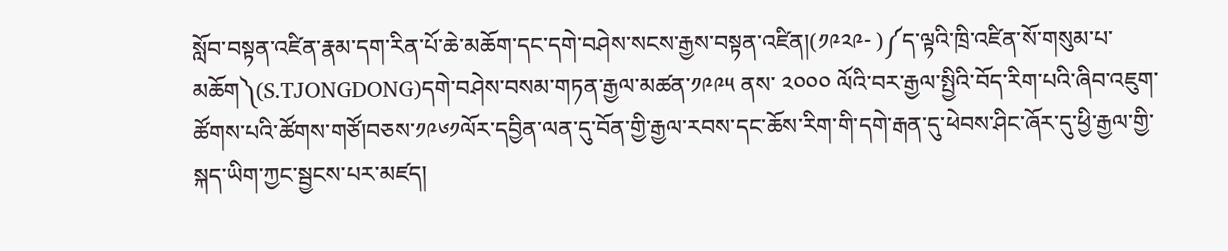སློབ་བསྟན་འཛིན་རྣམ་དག་རིན་པོ་ཆེ་མཆོག་དང་དགེ་བཤེས་སངས་རྒྱས་བསྟན་འཛིན།(༡༩༢༩- )༼ད་ལྟའི་ཁྲི་འཛིན་སོ་གསུམ་པ་མཆོག༽(S.TJONGDONG)དགེ་བཤེས་བསམ་གཏན་རྒྱལ་མཚན་༡༩༩༥ ནས་ ༢༠༠༠ ལོའི་བར་རྒྱལ་སྤྱིའི་བོད་རིག་པའི་ཞིབ་འཇུག་ཚོགས་པའི་ཚོགས་གཙོ།བཅས་༡༩༦༡ལོར་དབྱིན་ལན་དུ་བོན་གྱི་རྒྱལ་རབས་དང་ཆོས་རིག་གི་དགེ་རྒན་དུ་ཕེབས་ཤིང་ཞོར་དུ་ཕྱི་རྒྱལ་གྱི་སྐད་ཡིག་ཀྱང་སྦྱངས་པར་མཛད།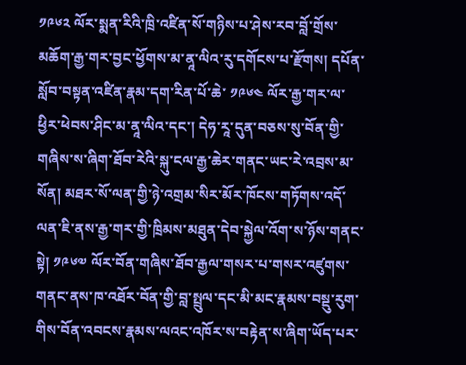༡༩༦༢ ལོར་སྨན་རིའི་ཁྲི་འཛིན་སོ་གཉིས་པ་ཤེས་རབ་བློ་གྲོས་མཆོག་རྒྱ་གར་བྱང་ཕྱོགས་མ་ནཱ་ལིའ་རུ་དགོངས་པ་རྫོགས། དཔོན་སློབ་བསྟན་འཛིན་རྣམ་དག་རིན་པོ་ཆེ་ ༡༩༦༤ ལོར་རྒྱ་གར་ལ་ཕྱིར་ཕེབས་ཤིང་མ་ནཱ་ལིའ་དང་། དེཧ་རཱ་དུན་བཅས་སུ་བོན་གྱི་གཞིས་ས་ཞིག་ཐོབ་རེའི་སྐུ་ངལ་རྒྱ་ཆེར་གནང་ཡང་རེ་འབྲས་མ་སོན། མཐར་སོ་ལན་གྱི་ཉེ་འགྲམ་སིར་མོར་ཁོངས་གཏོགས་འདོ་ལན་ཇི་ནས་རྒྱ་གར་གྱི་ཁྲིམས་མཐུན་དེབ་སྐྱེལ་འོག་ས་ཉོས་གནང་སྟེ། ༡༩༦༧ ལོར་བོན་གཞིས་ཐོབ་རྒྱལ་གསར་པ་གསར་འཛུགས་གནང་ནས་ཁ་འཐོར་བོན་གྱི་བླ་སྤྲུལ་དང་མི་མང་རྣམས་བསྡུ་རུག་གིས་བོན་འབངས་རྣམས་ལའང་འཁོར་ས་བརྟེན་ས་ཞིག་ཡོད་པར་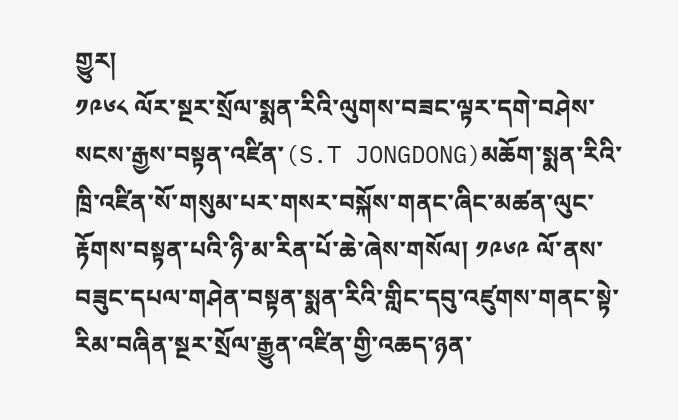གྱུར།
༡༩༦༨ ལོར་སྔར་སྲོལ་སྨན་རིའི་ལུགས་བཟང་ལྟར་དགེ་བཤེས་སངས་རྒྱས་བསྟན་འཛིན་(S.T JONGDONG)མཆོག་སྨན་རིའི་ཁྲི་འཛིན་སོ་གསུམ་པར་གསར་བསྐོས་གནང་ཞིང་མཚན་ལུང་རྟོགས་བསྟན་པའི་ཉི་མ་རིན་པོ་ཆེ་ཞེས་གསོལ། ༡༩༦༩ ལོ་ནས་བཟུང་དཔལ་གཤེན་བསྟན་སྨན་རིའི་གླིང་དབུ་འཛུགས་གནང་སྟེ་རིམ་བཞིན་སྔར་སྲོལ་རྒྱུན་འཛིན་གྱི་འཆད་ཉན་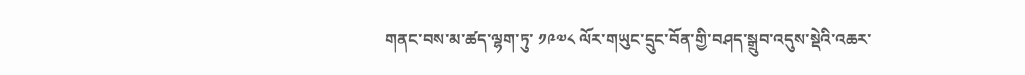གནང་བས་མ་ཚད་ལྷག་ཏུ་ ༡༩༧༨ ལོར་གཡུང་དྲུང་བོན་གྱི་བཤད་སྒྲུབ་འདུས་སྡེའི་འཆར་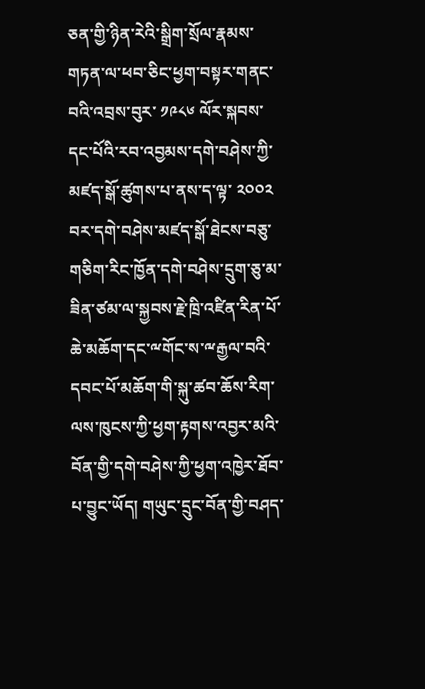ཅན་གྱི་ཉིན་རེའི་སྒྲིག་སྲོལ་རྣམས་གཏན་ལ་ཕབ་ཅིང་ཕྱག་བསྟར་གནང་བའི་འབྲས་བུར་ ༡༩༨༦ ལོར་སྐབས་དང་པོའི་རབ་འབྱམས་དགེ་བཤེས་ཀྱི་མཛད་སྒོ་ཚུགས་པ་ནས་ད་ལྟ་ ༢༠༠༢ བར་དགེ་བཤེས་མཛད་སྒོ་ཐེངས་བཅུ་གཅིག་རིང་ཁྱོན་དགེ་བཤེས་དྲུག་ཅུ་མ་ཟིན་ཙམ་ལ་སྐྱབས་རྗེ་ཁྲི་འཛིན་རིན་པོ་ཆེ་མཆོག་དང་ྋགོང་ས་ྋརྒྱལ་བའི་དབང་པོ་མཆོག་གི་སྐུ་ཚབ་ཆོས་རིག་ལས་ཁུངས་ཀྱི་ཕྱག་རྟགས་འབྱར་མའི་བོན་གྱི་དགེ་བཤེས་ཀྱི་ཕྱག་འཁྱེར་ཐོབ་པ་བྱུང་ཡོད། གཡུང་དྲུང་བོན་གྱི་བཤད་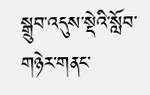སྒྲུབ་འདུས་སྡེའི་སློབ་གཉེར་གནང་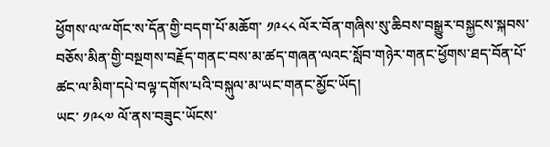ཕྱོགས་ལ་ྋགོང་ས་དོན་གྱི་བདག་པོ་མཆོག་ ༡༩༨༨ ལོར་བོན་གཞིས་སུ་ཆིབས་བསྒྱུར་བསྐྱངས་སྐབས་བཅོས་མིན་གྱི་བསྔགས་བརྗོད་གནང་བས་མ་ཚད་གཞན་ལའང་སློབ་གཉེར་གནང་ཕྱོགས་ཐད་བོན་པོ་ཚང་ལ་མིག་དཔེ་བལྟ་དགོས་པའི་བསྐུལ་མ་ཡང་གནང་མྱོང་ཡོད།
ཡང་ ༡༩༨༧ ལོ་ནས་བཟུང་ཡོངས་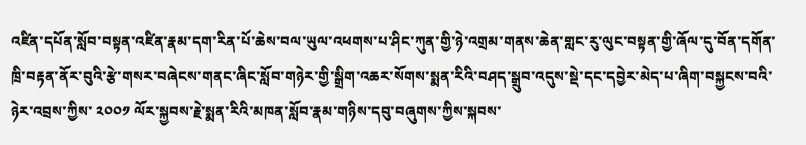འཛིན་དཔོན་སློབ་བསྟན་འཛིན་རྣམ་དག་རིན་པོ་ཆེས་བལ་ཡུལ་འཕགས་པ་ཤིང་ཀུན་གྱི་ཉེ་འགྲམ་གནས་ཆེན་གླང་རུ་ལུང་བསྟན་གྱི་ཞོལ་དུ་བོན་དགོན་ཁྲི་བརྟན་ནོར་བུའི་རྩེ་གསར་བཞེངས་གནང་ཞིང་སློབ་གཉེར་གྱི་སྒྲིག་འཆར་སོགས་སྨན་རིའི་བཤད་སྒྲུབ་འདུས་སྡེ་དང་དབྱེར་མེད་པ་ཞིག་བསྐྱངས་བའི་ཉེར་འབྲས་ཀྱིས་ ༢༠༠༡ ལོར་སྐྱབས་རྗེ་སྨན་རིའི་མཁན་སློབ་རྣམ་གཉིས་དབུ་བཞུགས་ཀྱིས་སྐབས་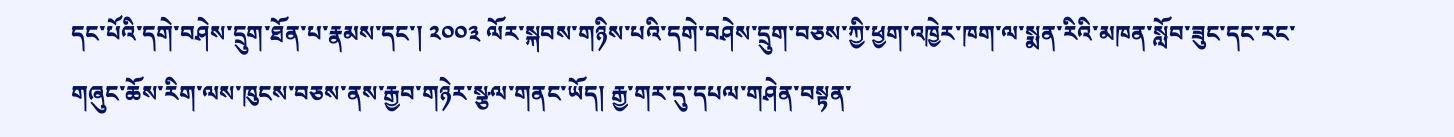དང་པོའི་དགེ་བཤེས་དྲུག་ཐོན་པ་རྣམས་དང་། ༢༠༠༣ ལོར་སྐབས་གཉིས་པའི་དགེ་བཤེས་དྲུག་བཅས་ཀྱི་ཕྱག་འཁྱེར་ཁག་ལ་སྨན་རིའི་མཁན་སློབ་ཟུང་དང་རང་གཞུང་ཆོས་རིག་ལས་ཁུངས་བཅས་ནས་རྒྱབ་གཉེར་སྩལ་གནང་ཡོད། རྒྱ་གར་དུ་དཔལ་གཤེན་བསྟན་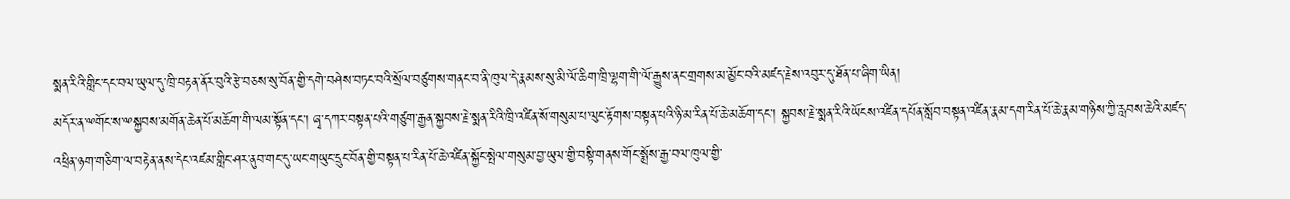སྨན་རིའི་གླིང་དང་བལ་ཡུལ་དུ་ཁྲི་བརྟན་ནོར་བུའི་རྩེ་བཅས་སུ་བོན་གྱི་དགེ་བཤེས་བཏང་བའི་སྲོལ་བཙུགས་གནང་བ་ནི་ཁུལ་དེ་རྣམས་སུ་མི་ལོ་ཆིག་ཁྲི་ལྷག་གི་ལོ་རྒྱུས་ནང་གྲགས་མ་མྱོང་བའི་མཛད་རྗེས་འབུར་དུ་ཐོན་པ་ཞིག་ཡིན།
མདོར་ན་ྋགོང་ས་ྋསྐྱབས་མགོན་ཆེན་པོ་མཆོག་གི་ལམ་སྟོན་དང་། ཞྭ་དཀར་བསྟན་པའི་གཙུག་རྒྱན་སྐྱབས་རྗེ་སྨན་རིའི་ཁྲི་འཛིན་སོ་གསུམ་པ་ལུང་རྟོགས་བསྟན་པའི་ཉི་མ་རིན་པོ་ཆེ་མཆོག་དང་། སྐྱབས་རྗེ་སྨན་རིའི་ཡོངས་འཛིན་དཔོན་སློབ་བསྟན་འཛིན་རྣམ་དག་རིན་པོ་ཆེ་རྣམ་གཉིས་ཀྱི་རླབས་ཆེའི་མཛད་འཕྲིན་ཉག་གཅིག་ལ་བརྟེན་ནས་དེང་འཛམ་གླིང་ཤར་ནུབ་གང་དུ་ཡང་གཡུང་དྲུང་བོན་གྱི་བསྟན་པ་རིན་པོ་ཆེ་འཛིན་སྐྱོང་སྤེལ་གསུམ་བྱ་ཡུལ་གྱི་བསྟི་གནས་གོང་སྨྲོས་རྒྱ་བལ་ཁུལ་གྱི་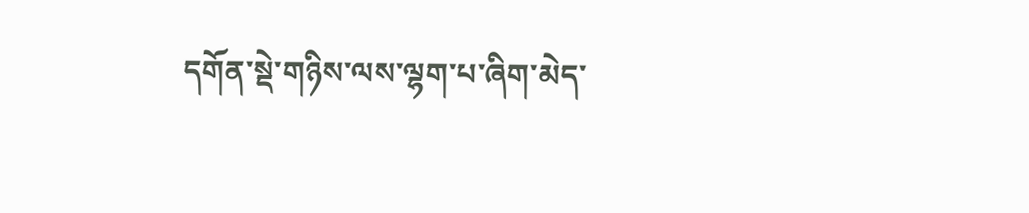དགོན་སྡེ་གཉིས་ལས་ལྷག་པ་ཞིག་མེད་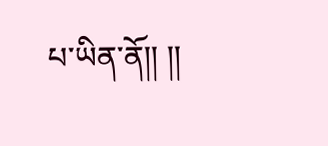པ་ཡིན་ནོ།། །།